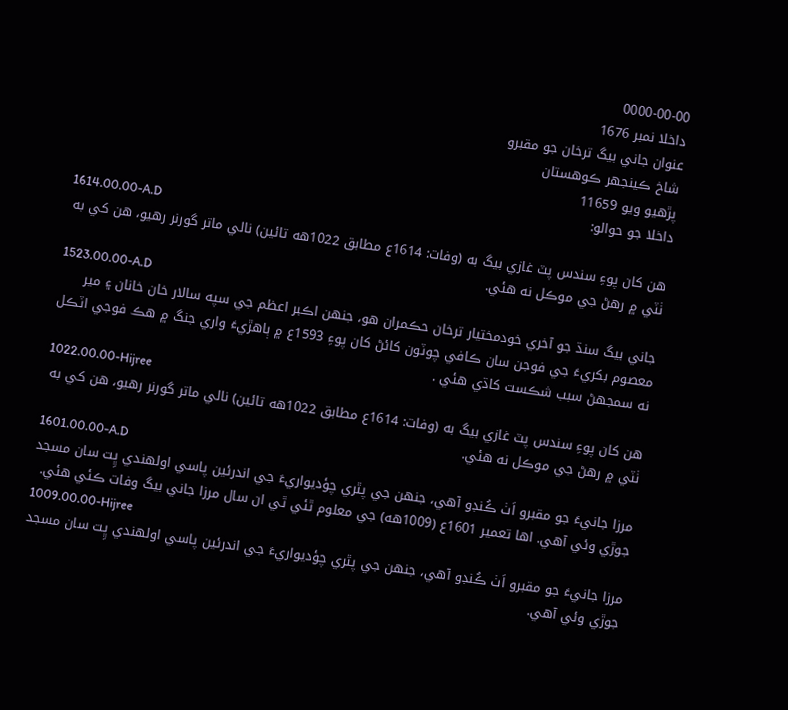0000-00-00
داخلا نمبر 1676
عنوان جاني بيگ ترخان جو مقبرو
شاخ ڪينجهر ڪوهستان
پڙهيو ويو 11659
داخلا جو حوالو:
1614.00.00-A.D
هن کان پوءِ سندس پٽ غازي بيگ به (وفات: 1614ع مطابق 1022هه تائين) نالي ماتر گورنر رهيو، هن کي به ٺٽي ۾ رهڻ جي موڪل نه هئي.
1523.00.00-A.D
جاني بيگ سنڌ جو آخري خودمختيار ترخان حڪمران هو، جنهن اڪبر اعظم جي سپه سالار خان خانان ۽ مير معصوم بکريءَ جي فوجن سان ڪافي چوٽون کائڻ کان پوءِ 1593ع ۾ ٻاهڙيءَ واري جنگ ۾ هڪ فوجي اٽڪل نه سمجهڻ سبب شڪست کاڌي هئي .
1022.00.00-Hijree
هن کان پوءِ سندس پٽ غازي بيگ به (وفات: 1614ع مطابق 1022هه تائين) نالي ماتر گورنر رهيو، هن کي به ٺٽي ۾ رهڻ جي موڪل نه هئي.
1601.00.00-A.D
مرزا جانيءَ جو مقبرو اَٺ ڪُنڊو آهي، جنهن جي پٿري چؤديواريءَ جي اندرئين پاسي اولهندي ڀِت سان مسجد جوڙي وئي آهي. اها تعمير 1601ع (1009هه) جي معلوم ٿئي ٿي ان سال مرزا جاني بيگ وفات ڪئي هئي.
1009.00.00-Hijree
مرزا جانيءَ جو مقبرو اَٺ ڪُنڊو آهي، جنهن جي پٿري چؤديواريءَ جي اندرئين پاسي اولهندي ڀِت سان مسجد جوڙي وئي آهي.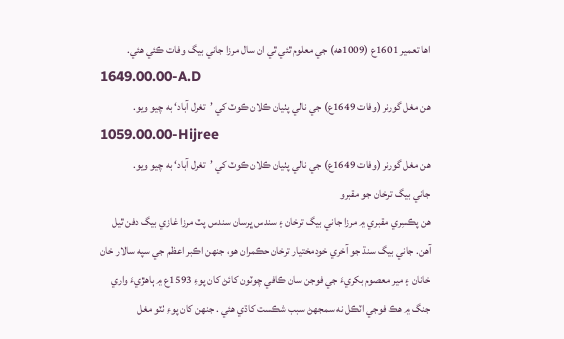اها تعمير 1601ع (1009هه) جي معلوم ٿئي ٿي ان سال مرزا جاني بيگ وفات ڪئي هئي.
1649.00.00-A.D
هن مغل گورنر (وفات 1649ع) جي نالي پٺيان ڪلان ڪوٽ کي ’تغرل آباد‘ به چيو ويو.
1059.00.00-Hijree
هن مغل گورنر (وفات 1649ع) جي نالي پٺيان ڪلان ڪوٽ کي ’تغرل آباد‘ به چيو ويو.
جاني بيگ ترخان جو مقبرو
هن پڪسِري مقبري ۾ مرزا جاني بيگ ترخان ۽ سندس ڀرسان سندس پٽ مرزا غازي بيگ دفن ٿيل آهن. جاني بيگ سنڌ جو آخري خودمختيار ترخان حڪمران هو، جنهن اڪبر اعظم جي سپه سالار خان خانان ۽ مير معصوم بکريءَ جي فوجن سان ڪافي چوٽون کائڻ کان پوءِ 1593ع ۾ ٻاهڙيءَ واري جنگ ۾ هڪ فوجي اٽڪل نه سمجهڻ سبب شڪست کاڌي هئي . جنهن کان پوءِ ٺٽو مغل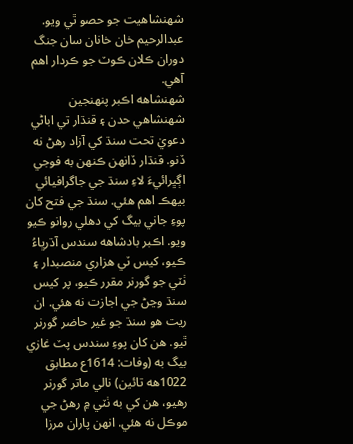شهنشاهيت جو حصو ٿي ويو. عبدالرحيم خان خانان سان جنگ دوران ڪلان ڪوٽ جو ڪردار اهم آهي.
شهنشاهه اڪبر پنهنجين شهنشاهي حدن ۽ قنڌار تي اباڻي دعويٰ تحت سنڌ کي آزاد رهڻ نه ڏنو. قنڌار ڏانهن ڪنهن به فوجي اڳڀرائيءَ لاءِ سنڌ جي جاگرافيائي بيهڪ اهم هئي. سنڌ جي فتح کان پوءِ جاني بيگ کي دهلي روانو ڪيو ويو. اڪبر بادشاهه سندس آڌرڀاءُ ڪيو، کيس ٽي هزاري منصبدار ۽ ٺٽي جو گورنر مقرر ڪيو، پر کيس سنڌ وڃڻ جي اجازت نه هئي. ان ريت هو سنڌ جو غير حاضر گورنر ٿيو. هن کان پوءِ سندس پٽ غازي بيگ به (وفات: 1614ع مطابق 1022هه تائين) نالي ماتر گورنر رهيو، هن کي به ٺٽي ۾ رهڻ جي موڪل نه هئي. انهن پاران مرزا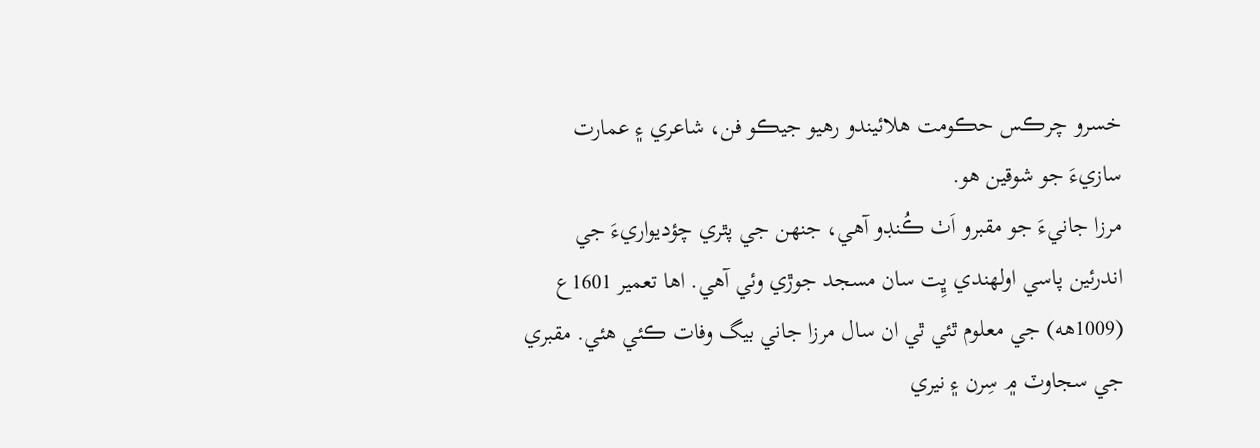خسرو چرڪس حڪومت هلائيندو رهيو جيڪو فن، شاعري ۽ عمارت سازيءَ جو شوقين هو.
مرزا جانيءَ جو مقبرو اَٺ ڪُنڊو آهي، جنهن جي پٿري چؤديواريءَ جي اندرئين پاسي اولهندي ڀِت سان مسجد جوڙي وئي آهي. اها تعمير 1601ع (1009هه) جي معلوم ٿئي ٿي ان سال مرزا جاني بيگ وفات ڪئي هئي. مقبري جي سجاوٽ ۾ سِرن ۽ نيري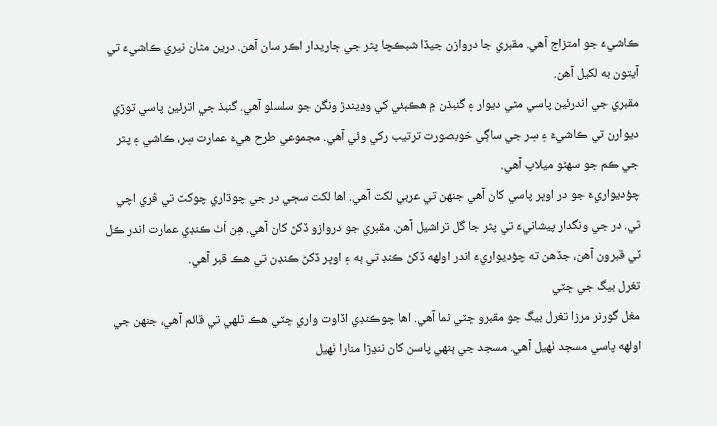ڪاشيءَ جو امتزاج آهي. مقبري جا دروازن جيڏا شبڪچا پٿر جي ڄاريدار اڪر سان آهن. درين مٿان نيري ڪاشيءَ تي آيتون به لکيل آهن.
مقبري جي اندرئين پاسي مٿي ديوار ۽ گنبذن ۾ هڪٻئي کي وڍيندڙ ونگن جو سلسلو آهي. گنبذ جي اترئين پاسي توڙي ديوارن تي ڪاشيءَ ۽ سِر جي ساڳي خوبصورت ترتيب رکي وئي آهي. مجموعي طرح هيءَ عمارت سِر، ڪاشي ۽ پٿر جي ڪم جو سهڻو ميلاپ آهي.
چؤديواريءَ جو در اوڀر پاسي کان آهي جنهن تي عربي لکت آهي. اها لکت سڄي در جي چوڌاري چوکٽ تي ڦري اچي ٿي. در جي ونگدار پيشانيءَ تي پٿر جا گل تراشيل آهن. مقبري جو دروازو ڏکڻ کان آهي. هِن اَٺ ڪنڊي عمارت اندر ڪل ٽي قبرون آهن، جڏهن ته چؤديواريءَ اندر اولهه ڏکڻ ڪنڊ تي ٻه ۽ اوڀر ڏکڻ ڪنڊن تي هڪ قبر آهي.
تغرل بيگ جي ڇٽي
مغل گورنر مرزا تغرل بيگ جو مقبرو ڇٽي نما آهي. اها چوڪنڊي اڏاوت واري ڇٽي هڪ ٿلهي تي قائم آهي، جنهن جي اولهه پاسي مسجد ٺهيل آهي. مسجد جي ٻنهي پاسن کان ننڍڙا منارا ٺهيل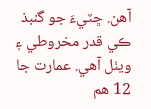آهن. ڇٽيءَ جو گنبذ ڪي قدر مخروطي ۽ ويٺل آهي. عمارت جا 12 هم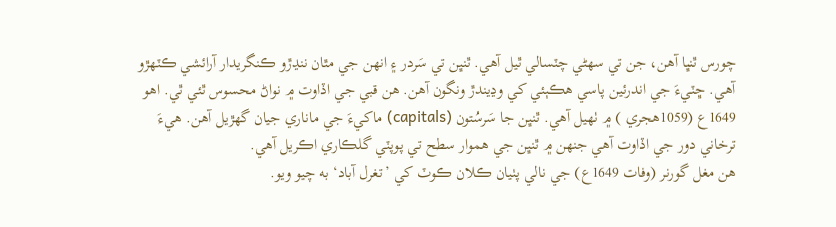چورس ٿنڀا آهن، جن تي سهڻي چٽسالي ٿيل آهي. ٿنڀن تي سَردر ۽ انهن جي مٿان ننڍڙو ڪنگريدار آرائشي ڪٽهڙو آهي. ڇٽيءَ جي اندرئين پاسي هڪٻئي کي وڍيندڙ ونگون آهن. هن قبي جي اڏاوت ۾ نواڻ محسوس ٿئي ٿي. اهو 1649ع (1059هجري ) ۾ ٺهيل آهي. ٿنڀن جا سَرسُتون (capitals) ماکيءَ جي ماناري جيان گهڙيل آهن. هيءَ ترخاني دور جي اڏاوت آهي جنهن ۾ ٿنڀن جي هموار سطح تي پوپٽي گلڪاري اڪريل آهي.
هن مغل گورنر (وفات 1649ع) جي نالي پٺيان ڪلان ڪوٽ کي ’تغرل آباد‘ به چيو ويو.